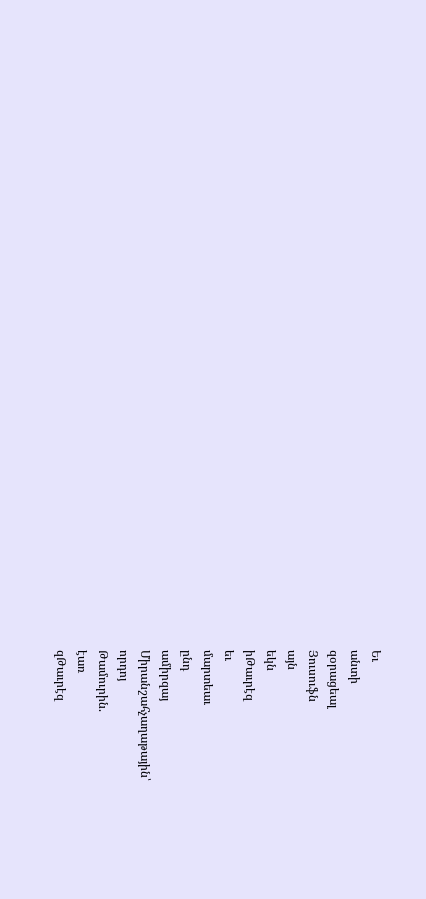Եւ
անտի
զօրացեալ
Յուսուֆն
այն
եկն
իԹաւրէզ
եւ
մարտեաւ
ընդ
ամիրզայ
Միրանշահչաղաթային՝
որդոյ
Թամուրին.
էառ
զԹաւրէզ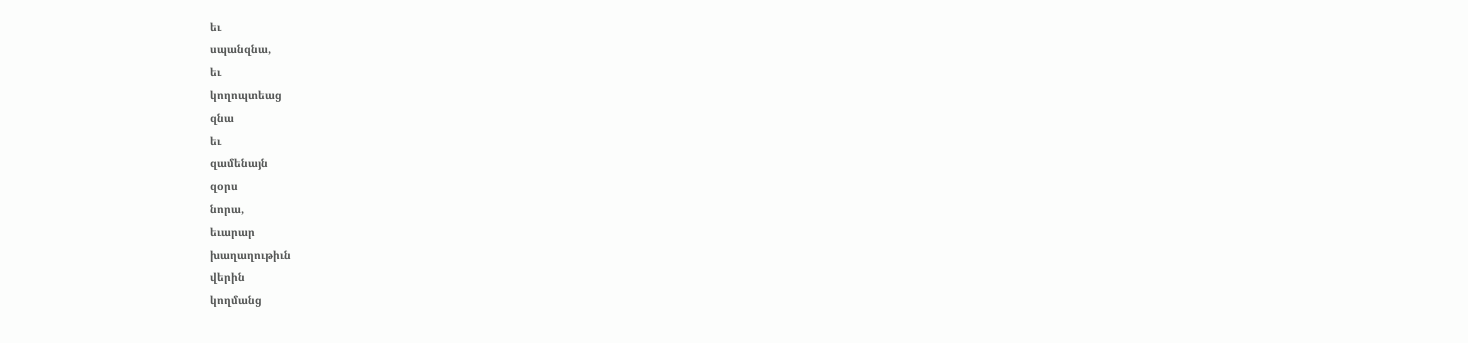եւ
սպանզնա,
եւ
կողոպտեաց
զնա
եւ
զամենայն
զօրս
նորա,
եւարար
խաղաղութիւն
վերին
կողմանց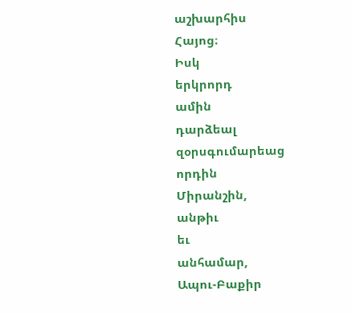աշխարհիս
Հայոց։
Իսկ
երկրորդ
ամին
դարձեալ
զօրսգումարեաց
որդին
Միրանշին,
անթիւ
եւ
անհամար,
Ապու-Բաքիր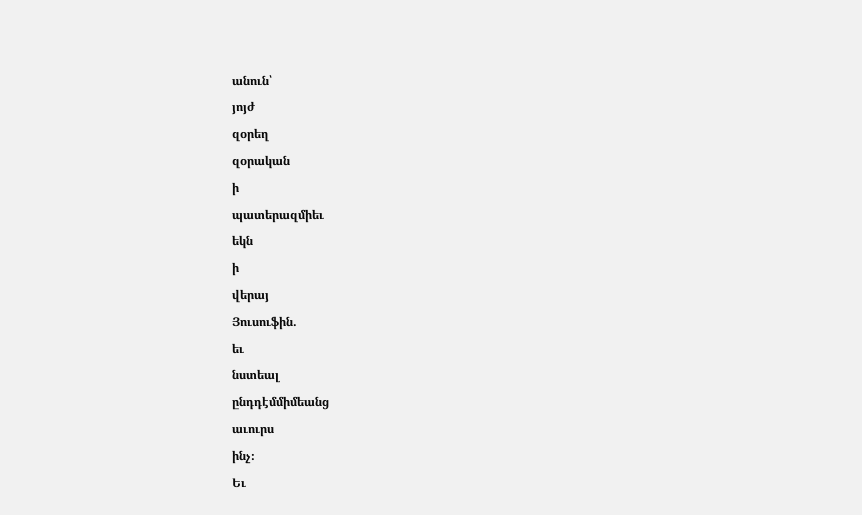անուն՝
յոյժ
զօրեղ
զօրական
ի
պատերազմիեւ
եկն
ի
վերայ
Յուսուֆին.
եւ
նստեալ
ընդդէմմիմեանց
աւուրս
ինչ։
Եւ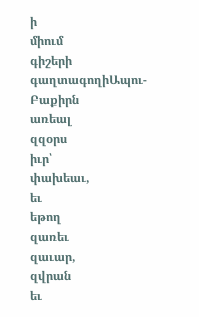ի
միում
գիշերի
գաղտագողիԱպու-Բաքիրն
առեալ
զզօրս
իւր՝
փախեաւ,
եւ
եթող
զառեւ
զաւար,
զվրան
եւ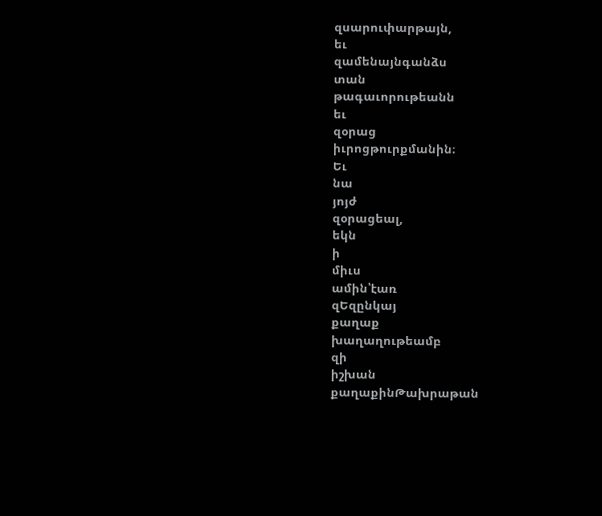զսարուփարթայն,
եւ
զամենայնգանձս
տան
թագաւորութեանն
եւ
զօրաց
իւրոցթուրքմանին։
Եւ
նա
յոյժ
զօրացեալ,
եկն
ի
միւս
ամին՝էառ
զԵզընկայ
քաղաք
խաղաղութեամբ
զի
իշխան
քաղաքինԹախրաթան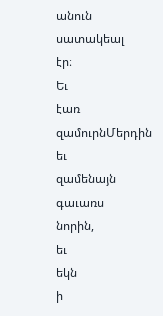անուն
սատակեալ
էր։
Եւ
էառ
զամուրնՄերդին
եւ
զամենայն
գաւառս
նորին,
եւ
եկն
ի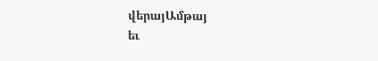վերայԱմթայ
եւ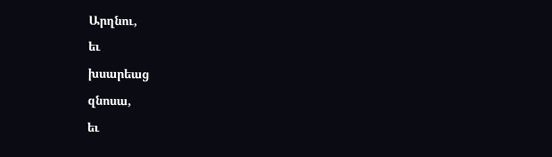Արղնու,
եւ
խսարեաց
զնոսա,
եւ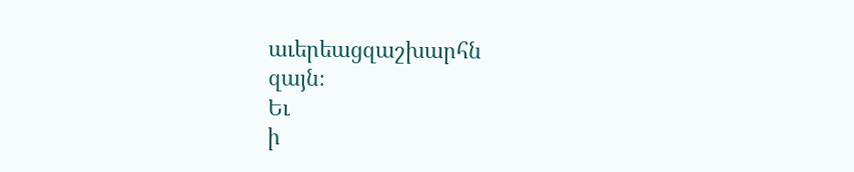աւերեացզաշխարհն
զայն։
Եւ
ի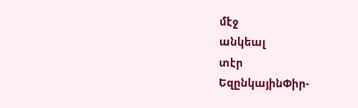մէջ
անկեալ
տէր
ԵզընկայինՓիր-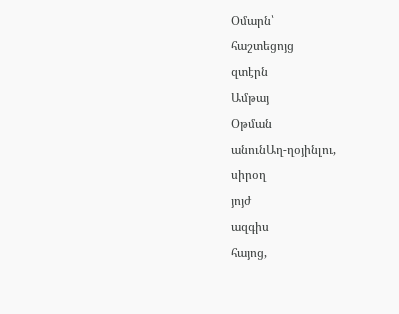Օմարն՝
հաշտեցոյց
զտէրն
Ամթայ
Օթման
անունԱղ-ղօյինլու,
սիրօղ
յոյժ
ազգիս
հայոց,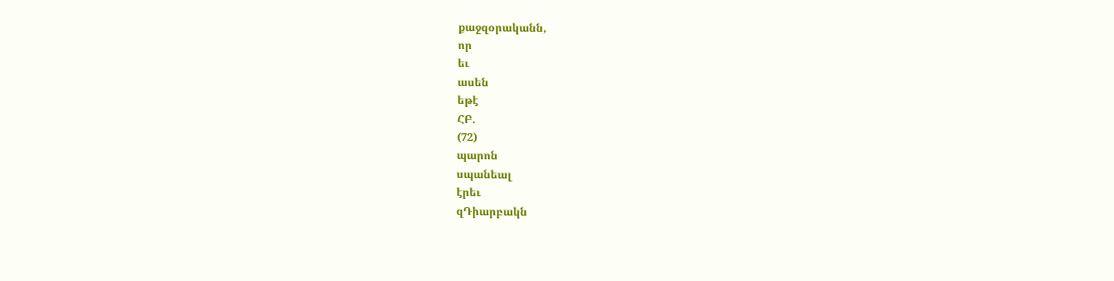քաջզօրականն,
որ
եւ
ասեն
եթէ
ՀԲ.
(72)
պարոն
սպանեալ
էրեւ
զԴիարբակն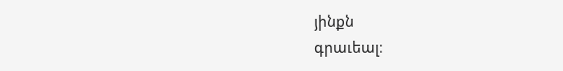յինքն
գրաւեալ։